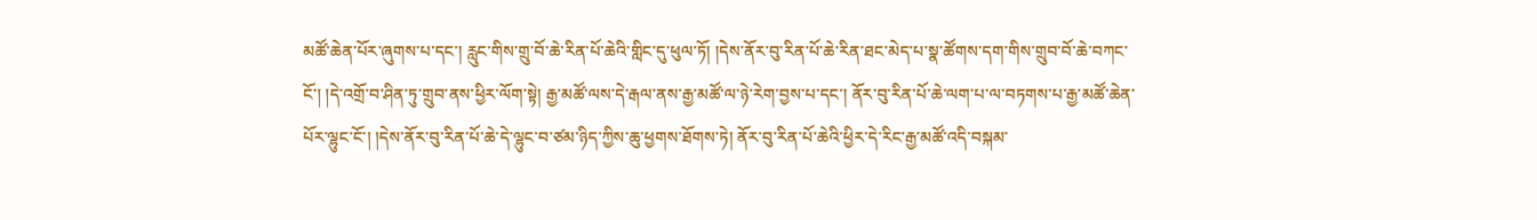མཚོ་ཆེན་པོར་ཞུགས་པ་དང་། རླུང་གིས་གྲུ་བོ་ཆེ་རིན་པོ་ཆེའི་གླིང་དུ་ཕུལ་ཏོ། །དེས་ནོར་བུ་རིན་པོ་ཆེ་རིན་ཐང་མེད་པ་སྣ་ཚོགས་དག་གིས་གྲུབ་བོ་ཆེ་བཀང་ངོ་། །དེ་འགྲོ་བ་ཤིན་ཏུ་གྲུབ་ནས་ཕྱིར་ལོག་སྟེ། རྒྱ་མཚོ་ལས་དེ་རྒལ་ནས་རྒྱ་མཚོ་ལ་ཉེ་རེག་བྱས་པ་དང་། ནོར་བུ་རིན་པོ་ཆེ་ལག་པ་ལ་བཏགས་པ་རྒྱ་མཚོ་ཆེན་པོར་ལྷུང་ངོ་། །དེས་ནོར་བུ་རིན་པོ་ཆེ་དེ་ལྷུང་བ་ཙམ་ཉིད་ཀྱིས་ཆུ་ཕྱགས་ཐོགས་ཏེ། ནོར་བུ་རིན་པོ་ཆེའི་ཕྱིར་དེ་རིང་རྒྱ་མཚོ་འདི་བསྐམ་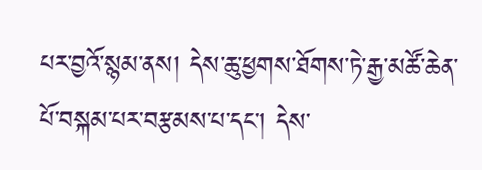པར་བྱའོ་སྙམ་ནས། དེས་ཆུ་ཕྱགས་ཐོགས་ཏེ་རྒྱ་མཚོ་ཆེན་པོ་བསྐམ་པར་བརྩམས་པ་དང་། དེས་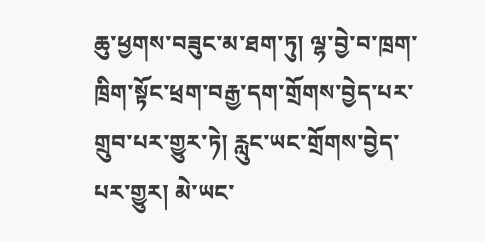ཆུ་ཕྱགས་བཟུང་མ་ཐག་ཏུ། ལྷ་བྱེ་བ་ཁྲག་ཁྲིག་སྟོང་ཕྲག་བརྒྱ་དག་གྲོགས་བྱེད་པར་གྲུབ་པར་གྱུར་ཏེ། རླུང་ཡང་གྲོགས་བྱེད་པར་གྱུར། མེ་ཡང་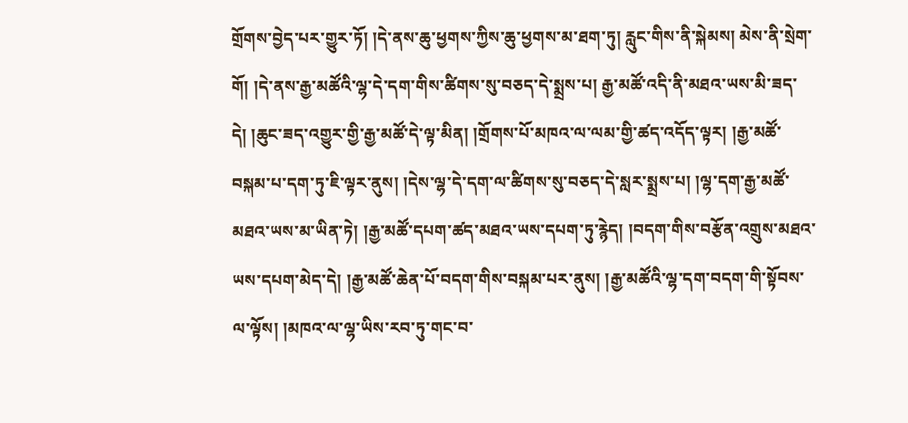གྲོགས་བྱེད་པར་གྱུར་ཏོ། །དེ་ནས་ཆུ་ཕྱགས་ཀྱིས་ཆུ་ཕྱགས་མ་ཐག་ཏུ། རླུང་གིས་ནི་སྐེམས། མེས་ནི་སྲེག་གོ། །དེ་ནས་རྒྱ་མཚོའི་ལྷ་དེ་དག་གིས་ཚིགས་སུ་བཅད་དེ་སྨྲས་པ། རྒྱ་མཚོ་འདི་ནི་མཐའ་ཡས་མི་ཟད་དེ། །ཆུང་ཟད་འགྱུར་གྱི་རྒྱ་མཚོ་དེ་ལྟ་མིན། །གྲོགས་པོ་མཁའ་ལ་ལམ་གྱི་ཚད་འདོད་ལྟར། །རྒྱ་མཚོ་བསྐམ་པ་དག་ཏུ་ཇི་ལྟར་ནུས། །དེས་ལྷ་དེ་དག་ལ་ཚིགས་སུ་བཅད་དེ་སླར་སྨྲས་པ། །ལྷ་དག་རྒྱ་མཚོ་མཐའ་ཡས་མ་ཡིན་ཏེ། །རྒྱ་མཚོ་དཔག་ཚད་མཐའ་ཡས་དཔག་ཏུ་རྙེད། །བདག་གིས་བརྩོན་འགྲུས་མཐའ་ཡས་དཔག་མེད་དེ། །རྒྱ་མཚོ་ཆེན་པོ་བདག་གིས་བསྐམ་པར་ནུས། །རྒྱ་མཚོའི་ལྷ་དག་བདག་གི་སྟོབས་ལ་ལྟོས། །མཁའ་ལ་ལྷ་ཡིས་རབ་ཏུ་གང་བ་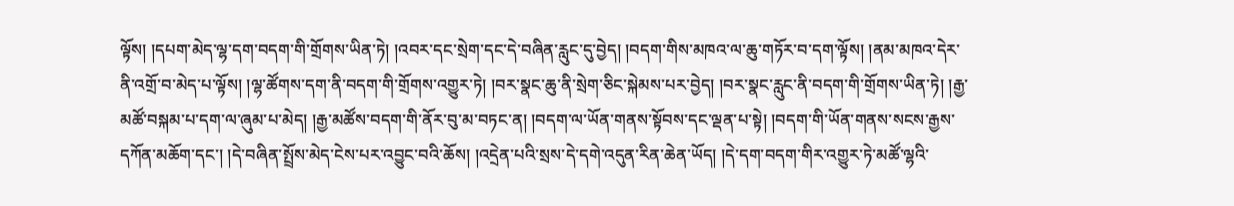ལྟོས། །དཔག་མེད་ལྷ་དག་བདག་གི་གྲོགས་ཡིན་ཏེ། །འབར་དང་སྲེག་དང་དེ་བཞིན་རླུང་དུ་བྱེད། །བདག་གིས་མཁའ་ལ་ཆུ་གཏོར་བ་དག་ལྟོས། །ནམ་མཁའ་དེར་ནི་འགྲོ་བ་མེད་པ་ལྟོས། །ལྷ་ཚོགས་དག་ནི་བདག་གི་གྲོགས་འགྱུར་ཏེ། །བར་སྣང་ཆུ་ནི་སྲེག་ཅིང་སྐེམས་པར་བྱེད། །བར་སྣང་རླུང་ནི་བདག་གི་གྲོགས་ཡིན་ཏེ། །རྒྱ་མཚོ་བསྐམ་པ་དག་ལ་ཞུམ་པ་མེད། །རྒྱ་མཚོས་བདག་གི་ནོར་བུ་མ་བཏང་ན། །བདག་ལ་ཡོན་གནས་སྟོབས་དང་ལྡན་པ་སྟེ། །བདག་གི་ཡོན་གནས་སངས་རྒྱས་དཀོན་མཆོག་དང་། །དེ་བཞིན་སྤྲོས་མེད་ངེས་པར་འབྱུང་བའི་ཆོས། །འདྲེན་པའི་སྲས་དེ་དགེ་འདུན་རིན་ཆེན་ཡོད། །དེ་དག་བདག་གིར་འགྱུར་ཏེ་མཚོ་ལྷའི་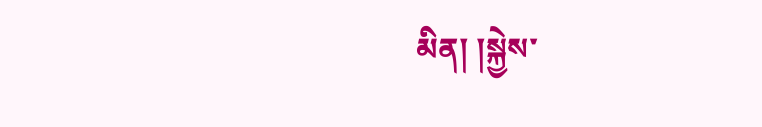མིན། །སྐྱེས་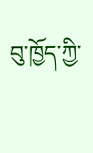བུ་ཁྱོད་ཀྱི་